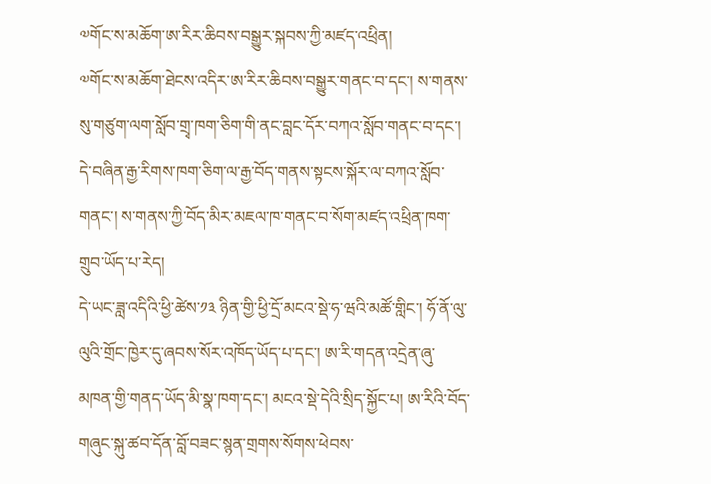༧གོང་ས་མཆོག་ཨ་རིར་ཆིབས་བསྒྱུར་སྐབས་ཀྱི་མཛད་འཕྲིན།
༧གོང་ས་མཆོག་ཐེངས་འདིར་ཨ་རིར་ཆིབས་བསྒྱུར་གནང་བ་དང་། ས་གནས་སུ་གཙུག་ལག་སློབ་གྲྭ་ཁག་ཅིག་གི་ནང་བླང་དོར་བཀའ་སློབ་གནང་བ་དང་། དེ་བཞིན་རྒྱ་རིགས་ཁག་ཅིག་ལ་རྒྱ་བོད་གནས་སྟངས་སྐོར་ལ་བཀའ་སློབ་གནང་། ས་གནས་ཀྱི་བོད་མིར་མཇལ་ཁ་གནང་བ་སོག་མཛད་འཕྲིན་ཁག་གྲུབ་ཡོད་པ་རེད།
དེ་ཡང་ཟླ་འདིའི་ཕྱི་ཚེས་༡༣ ཉིན་གྱི་ཕྱི་དྲོ་མངའ་སྡེ་ཧ་ཝའི་མཚོ་གླིང་། ཧོ་ནོ་ལུ་ལུའི་གྲོང་ཁྱེར་དུ་ཞབས་སོར་འཁོད་ཡོད་པ་དང་། ཨ་རི་གདན་འདྲེན་ཞུ་མཁན་གྱི་གནད་ཡོད་མི་སྣ་ཁག་དང་། མངའ་སྡེ་དེའི་སྲིད་སྐྱོང་པ། ཨ་རིའི་བོད་གཞུང་སྐུ་ཚབ་དོན་བློ་བཟང་སྙན་གྲགས་སོགས་ཕེབས་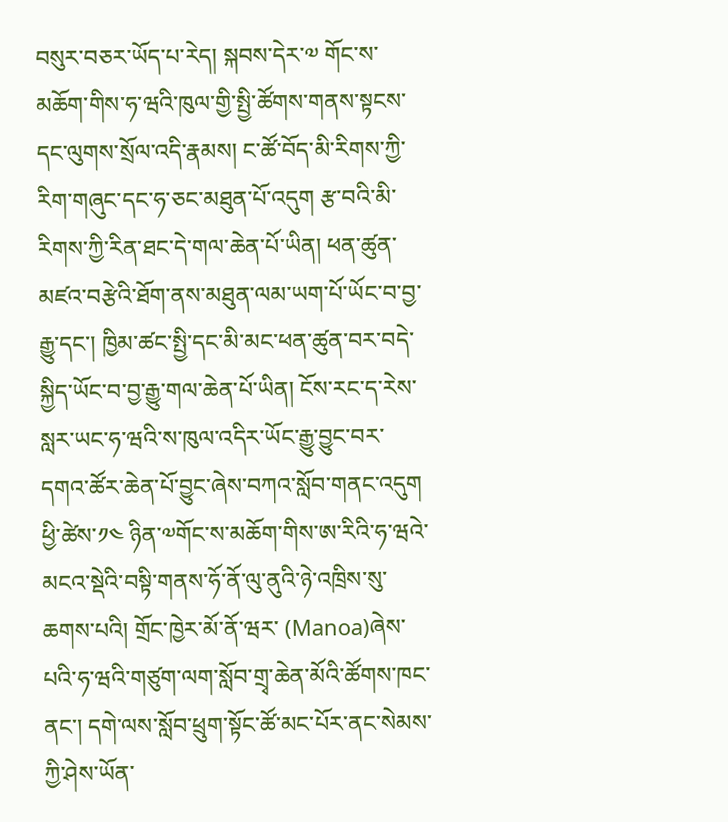བསུར་བཅར་ཡོད་པ་རེད། སྐབས་དེར་༧ གོང་ས་མཆོག་གིས་ཧ་ཝའི་ཁུལ་གྱི་སྤྱི་ཚོགས་གནས་སྟངས་དང་ལུགས་སྲོལ་འདི་རྣམས། ང་ཚོ་བོད་མི་རིགས་ཀྱི་རིག་གཞུང་དང་ཧ་ཅང་མཐུན་པོ་འདུག རྩ་བའི་མི་རིགས་ཀྱི་རིན་ཐང་དེ་གལ་ཆེན་པོ་ཡིན། ཕན་ཚུན་མཛའ་བརྩེའི་ཐོག་ནས་མཐུན་ལམ་ཡག་པོ་ཡོང་བ་བྱ་རྒྱུ་དང་། ཁྱིམ་ཚང་སྤྱི་དང་མི་མང་ཕན་ཚུན་བར་བདེ་སྐྱིད་ཡོང་བ་བྱ་རྒྱུ་གལ་ཆེན་པོ་ཡིན། ངོས་རང་ད་རེས་སླར་ཡང་ཧ་ཝའི་ས་ཁུལ་འདིར་ཡོང་རྒྱུ་བྱུང་བར་དགའ་ཚོར་ཆེན་པོ་བྱུང་ཞེས་བཀའ་སློབ་གནང་འདུག
ཕྱི་ཚེས་༡༤ ཉིན་༧གོང་ས་མཆོག་གིས་ཨ་རིའི་ཧ་ཝའེ་མངའ་སྡེའི་བསྟི་གནས་ཧོ་ནོ་ལུ་ནུའི་ཉེ་འཁྲིས་སུ་ཆགས་པའི། གྲོང་ཁྱེར་མོ་ནོ་ཝར་ (Manoa)ཞེས་པའི་ཧ་ཝའི་གཙུག་ལག་སློབ་གྲྭ་ཆེན་མོའི་ཚོགས་ཁང་ནང་། དགེ་ལས་སློབ་ཕྲུག་སྟོང་ཚོ་མང་པོར་ནང་སེམས་ཀྱི་ཤེས་ཡོན་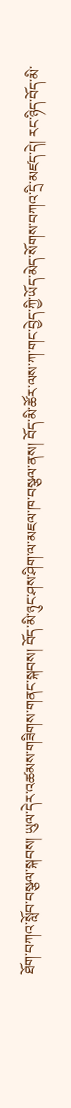ཐོག་བཀའ་སློབ་བསྩལ་སྐབས། ཡུལ་དེར་འཚམས་གཟིགས་གནང་སྐབས། བོད་མི་ཉུང་ཤས་ཤིག་ལ་མཇལ་ཁ་བསྩལ་ནས། བོད་མི་ཚོར་ལས་ཀ་གང་བྱེད་ཀྱི་ཡོད་མེད་སོགས་བཀའ་དྲི་མཛད་དེ། རང་ཉིད་བོད་མི་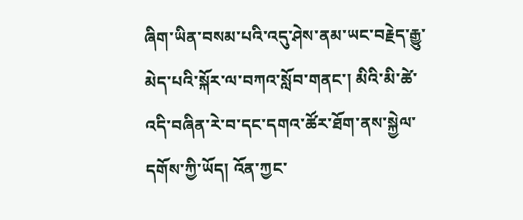ཞིག་ཡིན་བསམ་པའི་འདུ་ཤེས་ནམ་ཡང་བརྗེད་རྒྱུ་མེད་པའི་སྐོར་ལ་བཀའ་སློབ་གནང་། མིའི་མི་ཚེ་འདི་བཞིན་རེ་བ་དང་དགའ་ཚོར་ཐོག་ནས་སྐྱེལ་དགོས་ཀྱི་ཡོད། འོན་ཀྱང་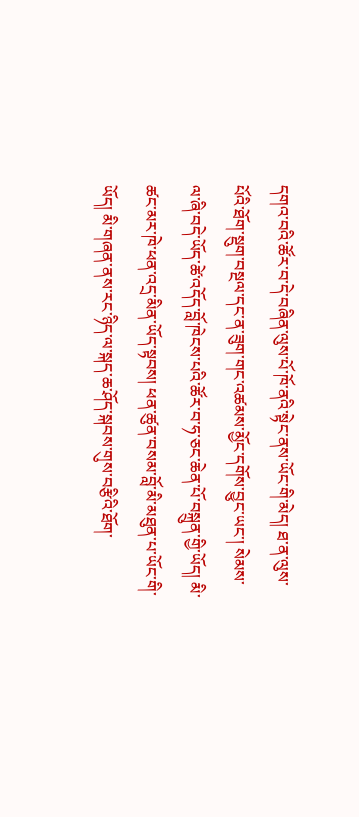དགའ་བའི་ཚོར་བ་དེ་བཞིན་ལུས་པོ་ཁོ་ནའི་སྟེང་ནས་ཡོང་གི་མེད། ཐ་ན་ལུས་པོའི་ཐོག་སྡུག་བསྔལ་དང་ན་ཟུག་གང་འཚམས་མྱོང་དགོས་བྱུང་ཡང་། སེམས་ལ་ཞི་བདེ་ཡོད་ཚེ་འདོད་བློ་ཁེངས་པའི་ཚོར་བ་ཧ་ཅང་ཆེན་པོ་བསྐྲུན་གྱི་ཡོད། མི་ཚང་མར་ཁེ་ཕན་འདྲ་མིན་ཡོད་སྟབས། ཕན་ཚུན་བསམ་བློ་མི་མཐུན་པ་ཡོང་གི་ཡོད། མི་གཞན་ནས་རང་ཉིད་ལ་སྐད་ཆ་ཤོད་སྐབས་གུས་བརྩིའི་ཐོག་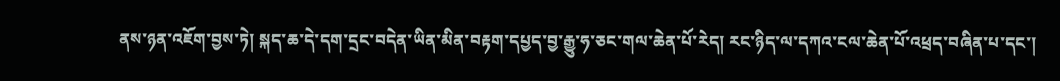ནས་ཉན་འཇོག་བྱས་ཏེ། སྐད་ཆ་དེ་དག་དྲང་བདེན་ཡིན་མིན་བརྟག་དཔྱད་བྱ་རྒྱུ་ཧ་ཅང་གལ་ཆེན་པོ་རེད། རང་ཉིད་ལ་དཀའ་ངལ་ཆེན་པོ་འཕྲད་བཞིན་པ་དང་།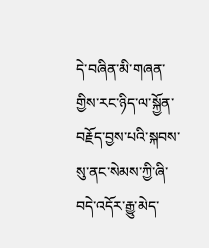དེ་བཞིན་མི་གཞན་གྱིས་རང་ཉིད་ལ་སྐྱོན་བརྗོད་བྱས་པའི་སྐབས་སུ་ནང་སེམས་ཀྱི་ཞི་བདེ་འདོར་རྒྱུ་མེད་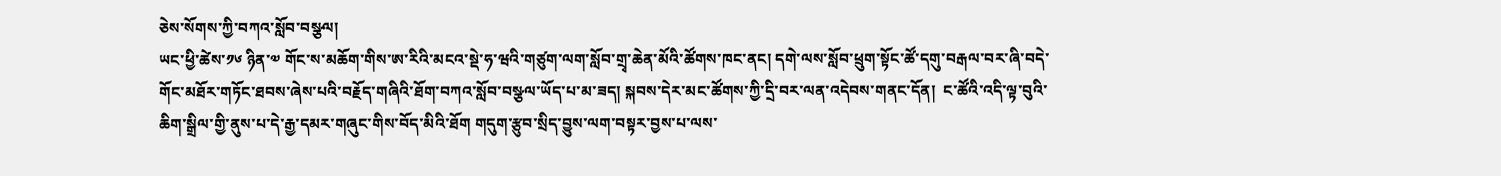ཅེས་སོགས་ཀྱི་བཀའ་སློབ་བསྩལ།
ཡང་ཕྱི་ཚེས་༡༦ ཉིན་༧ གོང་ས་མཆོག་གིས་ཨ་རིའི་མངའ་སྡེ་ཧ་ཝའི་གཙུག་ལག་སློབ་གྲྭ་ཆེན་མོའི་ཚོགས་ཁང་ནང། དགེ་ལས་སློབ་ཕྲུག་སྟོང་ཚོ་དགུ་བརྒལ་བར་ཞི་བདེ་གོང་མཐོར་གཏོང་ཐབས་ཞེས་པའི་བརྗོད་གཞིའི་ཐོག་བཀའ་སློབ་བསྩལ་ཡོད་པ་མ་ཟད། སྐབས་དེར་མང་ཚོགས་ཀྱི་དྲི་བར་ལན་འདེབས་གནང་དོན།  ང་ཚོའི་འདི་ལྟ་བུའི་ཆིག་སྒྲིལ་གྱི་ནུས་པ་དེ་རྒྱ་དམར་གཞུང་གིས་བོད་མིའི་ཐོག གདུག་རྩུབ་སྲིད་བྱུས་ལག་བསྟར་བྱས་པ་ལས་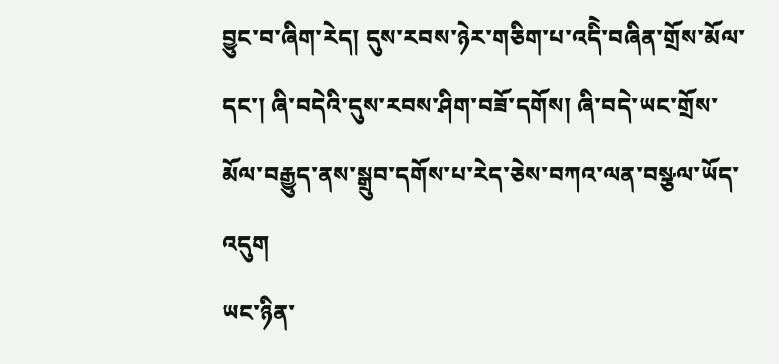བྱུང་བ་ཞིག་རེད། དུས་རབས་ཉེར་གཅིག་པ་འདིེ་བཞིན་གྲོས་མོལ་དང་། ཞི་བདེའི་དུས་རབས་ཤིག་བཟོ་དགོས། ཞི་བདེ་ཡང་གྲོས་མོལ་བརྒྱུད་ནས་སྒྲུབ་དགོས་པ་རེད་ཅེས་བཀའ་ལན་བསྩལ་ཡོད་འདུག
ཡང་ཉིན་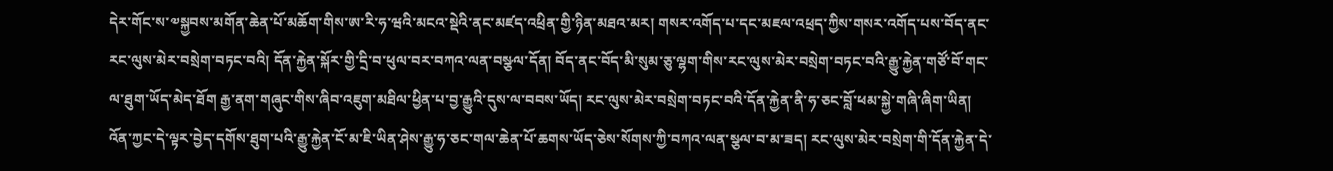དེར་གོང་ས་༧སྐྱབས་མགོན་ཆེན་པོ་མཆོག་གིས་ཨ་རི་ཧ་ཝའི་མངའ་སྡེའི་ནང་མཛད་འཕྲིན་གྱི་ཉིན་མཐའ་མར། གསར་འགོད་པ་དང་མཇལ་འཕྲད་ཀྱིས་གསར་འགོད་པས་བོད་ནང་རང་ལུས་མེར་བསྲེག་བཏང་བའི། དོན་རྐྱེན་སྐོར་གྱི་དྲི་བ་ཕུལ་བར་བཀའ་ལན་བསྩལ་དོན། བོད་ནང་བོད་མི་སུམ་ཅུ་ལྷག་གིས་རང་ལུས་མེར་བསྲེག་བཏང་བའི་རྒྱུ་རྐྱེན་གཙོ་བོ་གང་ལ་ཐུག་ཡོད་མེད་ཐོག རྒྱ་ནག་གཞུང་གིས་ཞིབ་འཇུག་མཐིལ་ཕྱིན་པ་བྱ་རྒྱུའི་དུས་ལ་བབས་ཡོད། རང་ལུས་མེར་བསྲེག་བཏང་བའི་དོན་རྐྱེན་ནི་ཧ་ཅང་བློ་ཕམ་སྐྱེ་གཞི་ཞིག་ཡིན། འོན་ཀྱང་དེ་ལྟར་བྱེད་དགོས་ཐུག་པའི་རྒྱུ་རྐྱེན་ངོ་མ་ཇི་ཡིན་ཤེས་རྒྱུ་ཧ་ཅང་གལ་ཆེན་པོ་ཆགས་ཡོད་ཅེས་སོགས་ཀྱི་བཀའ་ལན་སྩལ་བ་མ་ཟད། རང་ལུས་མེར་བསྲེག་གི་དོན་རྐྱེན་དེ་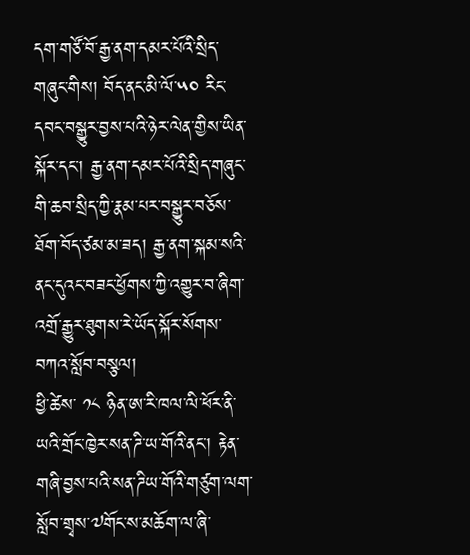དག་གཙོ་བོ་རྒྱ་ནག་དམར་པོའི་སྲིད་གཞུང་གིས། བོད་ནང་མི་ལོ་༥༠ རིང་དབང་བསྒྱུར་བྱས་པའི་ཉེར་ལེན་གྱིས་ཡིན་སྐོར་དང་། རྒྱ་ནག་དམར་པོའི་སྲིད་གཞུང་གི་ཆབ་སྲིད་ཀྱི་རྣམ་པར་བསྒྱུར་བཅོས་ཐོག་བོད་ཙམ་མ་ཟད། རྒྱ་ནག་སྐམ་སའི་ནང་དུའང་བཟང་ཕྱོགས་ཀྱི་འགྱུར་བ་ཞིག་འགྲོ་རྒྱུར་ཐུགས་རེ་ཡོད་སྐོར་སོགས་བཀའ་སློབ་བསྩལ།
ཕྱི་ཚེས་ ༡༨ ཉིན་ཨ་རི་ཁལ་ལི་ཕོར་ནི་ཡའི་གྲོང་ཁྱེར་སན་ཌི་ཡ་གོའི་ནང་། རྟེན་གཞི་བྱས་པའི་སན་ཌིཡ་གོའི་གཙུག་ལག་སློབ་གྲྭས་༧གོང་ས་མཆོག་ལ་ཞི་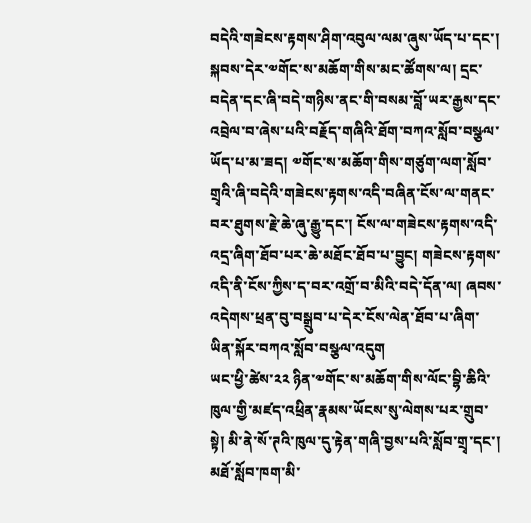བདེའི་གཟེངས་རྟགས་ཤིག་འབུལ་ལམ་ཞུས་ཡོད་པ་དང་། སྐབས་དེར་༧གོང་ས་མཆོག་གིས་མང་ཚོགས་ལ། དྲང་བདེན་དང་ཞི་བདེ་གཉིས་ནང་གི་བསམ་བློ་ཡར་རྒྱས་དང་འབྲེལ་བ་ཞེས་པའི་བརྗོད་གཞིའི་ཐོག་བཀའ་སློབ་བསྩལ་ཡོད་པ་མ་ཟད། ༧གོང་ས་མཆོག་གིས་གཙུག་ལག་སློབ་གྲྭའི་ཞི་བདེའི་གཟེངས་རྟགས་འདི་བཞིན་ངོས་ལ་གནང་བར་ཐུགས་རྗེ་ཆེ་ཞུ་རྒྱུ་དང་། ངོས་ལ་གཟེངས་རྟགས་འདི་འདྲ་ཞིག་ཐོབ་པར་ཆེ་མཐོང་ཐོབ་པ་བྱུང། གཟེངས་རྟགས་འདི་ནི་ངོས་ཀྱིས་ད་བར་འགྲོ་བ་མིའི་བདེ་དོན་ལ། ཞབས་འདེགས་ཕྲན་བུ་བསྒྲུབ་པ་དེར་ངོས་ལེན་ཐོབ་པ་ཞིག་ཡིན་སྐོར་བཀའ་སློབ་བསྩལ་འདུག
ཡང་ཕྱི་ཚེས་༢༢ ཉིན་༧གོང་ས་མཆོག་གིས་ལོང་བྷི་ཆིའི་ཁུལ་གྱི་མཛད་འཕྲིན་རྣམས་ཡོངས་སུ་ལེགས་པར་གྲུབ་སྟེ། མི་ནེ་སོ་ཊའི་ཁུལ་དུ་རྟེན་གཞི་བྱས་པའི་སློབ་གྲྭ་དང་། མཐོ་སློབ་ཁག་མི་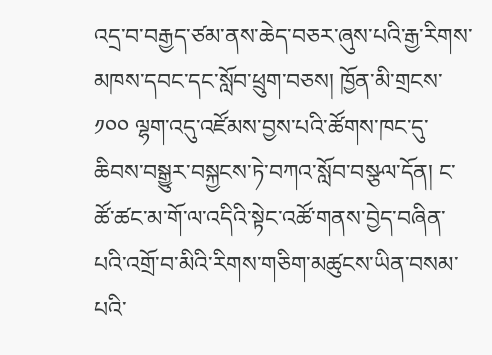འདྲ་བ་བརྒྱད་ཙམ་ནས་ཆེད་བཅར་ཞུས་པའི་རྒྱ་རིགས་མཁས་དབང་དང་སློབ་ཕྲུག་བཅས། ཁྱོན་མི་གྲངས་ ༡༠༠ ལྷག་འདུ་འཛོམས་བྱས་པའི་ཚོགས་ཁང་དུ་ཆིབས་བསྒྱུར་བསྐྱངས་ཏེ་བཀའ་སློབ་བསྩལ་དོན། ང་ཚོ་ཚང་མ་གོ་ལ་འདིའི་སྟེང་འཚོ་གནས་བྱེད་བཞིན་པའི་འགྲོ་བ་མིའི་རིགས་གཅིག་མཚུངས་ཡིན་བསམ་པའི་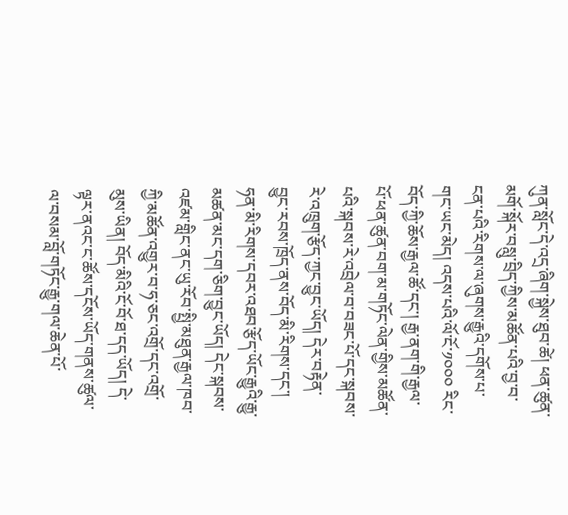ཀུན་སློང་དེ་འདྲ་ཞིག་སྐྱེས་ཐུབ་ཚེ། ཕན་ཚུན་མགོ་སྐོར་བསླུ་བྲིད་ཀྱིས་མཚོན་པའི་བྱ་བ་ངན་པའི་རིགས་ལ་ཞུགས་རྒྱུའི་དགོས་པ་གང་ཡང་མེད། འདས་པའི་ལོ་ངོ་༡༠༠༠ རིང་བོད་ཀྱི་ཆོས་རྒྱལ་ཚོ་དང་། རྒྱ་ནག་གི་རྒྱལ་པོ་ཕན་ཚུན་བག་མ་གཏོང་ལེན་གྱིས་མཚོན་པའི་སྐབས་རེ་འབྲེལ་བ་བཟང་པོ་དང་སྐབས་རེ་འཁྲུག་རྩོད་ཀྱང་བྱུང་ཡོད། དེར་བརྟེན་བྱུང་རབས་ཁྲོད་ནས་བོད་མི་རིགས་དང་། ཧན་མི་རིགས་དབར་འཐབ་རྩོད་ཡོང་རྒྱུའི་རྒྱུ་མཚན་མང་དག་ཅིག་བྱུང་ཡོད། དེང་སྐབས་འཛམ་གླིང་ནང་ཡུ་རོབ་སྤྱི་མཐུན་རྒྱལ་ཁབ་ཀྱི་མཚོན་འགྱུར་བ་ཧ་ཅང་འགྲོ་དང་འགྲོ་མུས་ཡིན། བོད་མིའི་ངོ་བོ་ཐ་དད་ཡོད། དེ་ལྟར་ནའང་ང་ཚོས་དངོས་ཡོད་གནས་ཚུལ་ལ་བསམ་བློ་གཏོང་རྒྱུ་གལ་ཆེན་པོ་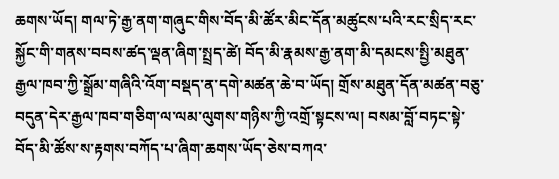ཆགས་ཡོད། གལ་ཏེ་རྒྱ་ནག་གཞུང་གིས་བོད་མི་ཚོར་མིང་དོན་མཚུངས་པའི་རང་སྲིད་རང་སྐྱོང་གི་གནས་བབས་ཚད་ལྡན་ཞིག་སྤྲད་ཚེ། བོད་མི་རྣམས་རྒྱ་ནག་མི་དམངས་སྤྱི་མཐུན་རྒྱལ་ཁབ་ཀྱི་སྒྲོམ་གཞིའི་འོག་བསྡད་ན་དགེ་མཚན་ཆེ་བ་ཡོད། གྲོས་མཐུན་དོན་མཚན་བཅུ་བདུན་དེར་རྒྱལ་ཁབ་གཅིག་ལ་ལམ་ལུགས་གཉིས་ཀྱི་འགྲོ་སྟངས་ལ། བསམ་བློ་བཏང་སྟེ་བོད་མི་ཚོས་ས་རྟགས་བཀོད་པ་ཞིག་ཆགས་ཡོད་ཅེས་བཀའ་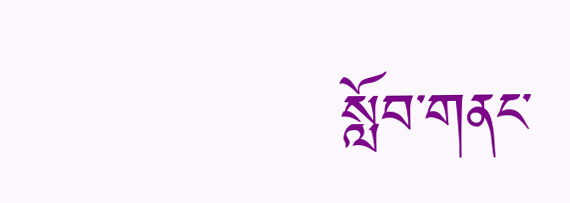སློབ་གནང་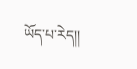ཡོད་པ་རེད།།